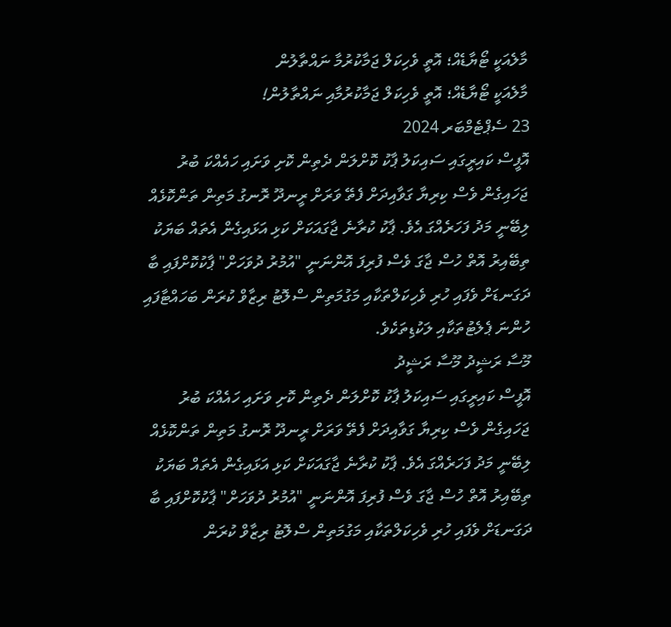މާލެއަކީ ޓޯޔާޑެއް؛ އޮތީ ވެހިކަލް ޖަމާކުރުމާ ނައްތާލުން
މާލެއަކީ ޓޯޔާޑެއް؛ އޮތީ ވެހިކަލް ޖަމާކުރުމާއި ނައްތާލުން!
23 ސެޕްޓެމްބަރ 2024
އޮފީސް ކައިރީގައި ސައިކަލު ޕާކު ކޮށްލަން ދެތިން ކޮށި ވަށައި ހައެއްކަ ބުރު ޖަހައިގެން ވެސް ކިރިޔާ ގަވާއިދަށް ފެތޭ ވަރަށް ރީނދޫ ރޮނގު މަތިން ތަންކޮޅެއް ލިބޭނީ މަދު ފަހަރެއްގަ އެވެ. ޕާކު ކުރާނެ ޖާގައަކަށް ކަޅި އަޅައިގެން އެތައް ބަޔަކު ތިބޭއިރު އޮތް ހުސް ޖާގަ ވެސް ފުރިފަ އޮންނަނީ "އުމުރު ދުވަހަށް" ޕާކުކޮށްފައި ބާ ދަގަނޑަށް ވެފައި ހުރި ވެހިކަލްތަކާއި މަގުމަތިން ސްލޮޓު ރިޒާވް ކުރަން ބަހައްޓާފައި ހުންނަ ޕެލެޓުތަކާއި ލަކުޑިތަކެވެ.
މޫސާ ރަޝީދު މޫސާ ރަޝީދު
އޮފީސް ކައިރީގައި ސައިކަލު ޕާކު ކޮށްލަން ދެތިން ކޮށި ވަށައި ހައެއްކަ ބުރު ޖަހައިގެން ވެސް ކިރިޔާ ގަވާއިދަށް ފެތޭ ވަރަށް ރީނދޫ ރޮނގު މަތިން ތަންކޮޅެއް ލިބޭނީ މަދު ފަހަރެއްގަ އެވެ. ޕާކު ކުރާނެ ޖާގައަކަށް ކަޅި އަޅައިގެން އެތައް ބަޔަކު ތިބޭއިރު އޮތް ހުސް ޖާގަ ވެސް ފުރިފަ އޮންނަނީ "އުމުރު ދުވަހަށް" ޕާކުކޮށްފައި ބާ ދަގަނޑަށް ވެފައި ހުރި ވެހިކަލްތަކާއި މަގުމަތިން ސްލޮޓު ރިޒާވް ކުރަން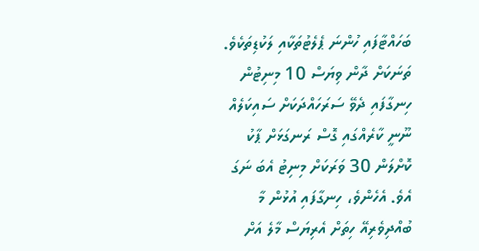ބަހައްޓާފައި ހުންނަ ޕެލެޓުތަކާއި ލަކުޑިތަކެވެ.
ތަނަކަށް ދާން ވިޔަސް 10 މިނިޓުން ހިނގާފައި ދެވޭ ސަރަހައްދަކަށް ސައިކަލެއް ނޫނީ ކާރެއްގައި ގޮސް ރަނގަޅަށް ޕާކު ކޮށްލަން 30 ވަރަކަށް މިނިޓު އެބަ ނަގަ އެވެ. އެހެންވެ، ހިނގާފައި އުޅުން މާ ބުއްދިވެރިއޭ ހިތަށް އެރިޔަސް މާލެ އަށް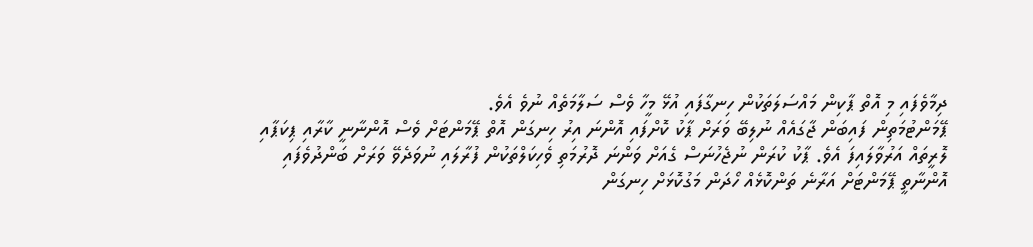ދިމާވެފައި މި އޮތް ޕާކިން މައްސަލަތަކުން ހިނގާފައި އުޅޭ މީހާ ވެސް ސަލާމަތެއް ނުވެ އެވެ.
ޕޭމަންޓުމަތިން ފައިބަން ޖާގައެއް ނުލިބޭ ވަރަށް ޕާކު ކޮށްފައި އޮންނަ އިރު ހިނގަން އޮތް ޕޭމަންޓަށް ވެސް އޮންނާނީ ކާރާއި ޕިކަޕާއި ލޮރީތައް އަރުވާލައިފަ އެވެ. ޕާކު ކުރަން ނުޖެހުނަސް ގެއަށް ވަންނަ ދޮރުމަތި ވެހިކަލްތަކުން ފުރާލައި ނުވަދެވޭ ވަރަށް ބަންދުވެފައި އޮންނާތީ ޕޭމަންޓަށް އަރާނެ ތަންކޮޅެއް ހޯދަން މަގުކޮޅަށް ހިނގަން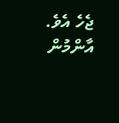ޖެހެ އެވެ.
އާންމުން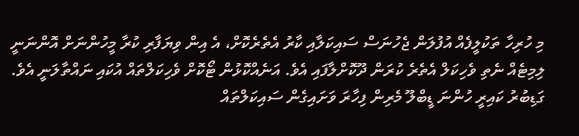މި ހުރިހާ ތަކުލީފެއް އުފުލަން ޖެހުނަސް ސައިކަލާއި ކާރު އެތެރެކޮށް، އެ އިން ވިޔަފާރި ކުރާ މީހުންނަށް އޮންނަނީ ލިމިޓެއް ނެތި ވެހިކަލް އެތެރެ ކުރަން ދޫކޮށްލާފައި އެވެ. އަނެއްކޮޅުން ޓޯކޮށް ވެހިކަލްތައް އުކައި ނައްތާލަނީ އެވެ.
ގަޑިބުރު ކައިރީ ހުންނަ ޑީބްލޫ މެރިން ފިހާރަ ވަށައިގެން ސައިކަލްތައް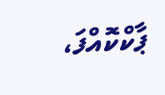ޕާކްކޮއްފަ،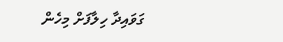ގަވައިދާ ހިލާފަށް މިހެން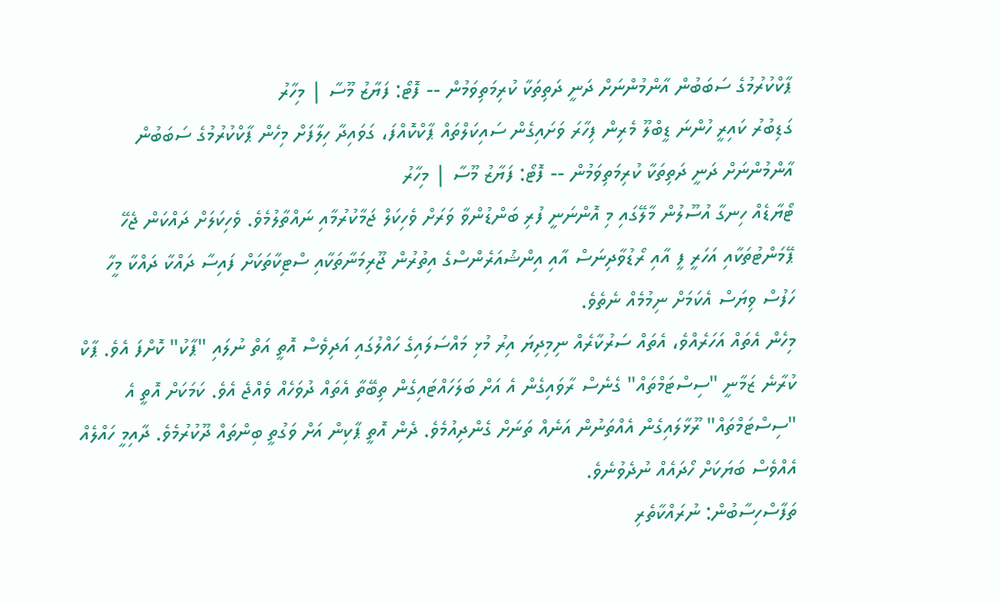ޕާކްކުރުމުގެ ސަބަބުން އާންމުންނަށް ދަނީ ދަތިތަކާ ކުރިމަތިވަމުން -- ފޮޓޯ: ފަޔާޒު މޫސާ | މިހާރު
ގަޑިބުރު ކައިރީ ހުންނަ ޑީބްލޫ މެރިން ފިހާރަ ވަށައިގެން ސައިކަލްތައް ޕާކްކޮއްފަ، ގަވައިދާ ހިލާފަށް މިހެން ޕާކްކުރުމުގެ ސަބަބުން އާންމުންނަށް ދަނީ ދަތިތަކާ ކުރިމަތިވަމުން -- ފޮޓޯ: ފަޔާޒު މޫސާ | މިހާރު
ޓޯޔާޑެއް ހިނގާ އުސޫލުން މާލޭގައި މި އޮންނަނީ ފުރި ބަންޑުންވާ ވަރަށް ވެހިކަލް ޖަމާކުރުމާއި ނައްތާލުމެވެ. ވެހިކަލަށް ދައްކަން ޖެހޭ ޕޭމަންޓުތަކާއި އަހަރީ ފީ އާއި ރޯޑުވާދިނަސް އާއި އިންޝުއަރެންސްގެ އިތުރުން ޖޫރިމަނާތަކާއި ސްޓިކާތަކަށް ފައިސާ ދައްކާ ދައްކާ މީހާ ހަފުސް ވިޔަސް އެކަމަށް ނިމުމެއް ނެތެވެ.
މިހެން އެތައް އަހަރެއްވެ، އެތައް ސަރުކާރެއް ނިމިދިޔަ އިރު މުޅި މައްސަލައިގެ ހައްލުގައި އަދިވެސް އޮތީ އަތް ނުލައި "ޕާކު" ކޮށްފަ އެވެ. ޕާކް ކުރާނެ ޒަމާނީ "ސިސްޓަމްތައް" ގެނެސް ރާވައިގެން އެ އަށް ބަލަހައްޓައިގެން ތިބޭތާ އެތައް ދުވަހެއް ވެއްޖެ އެވެ. ކަމަކަށް އޮތީ އެ "ސިސްޓަމްތައް" ރޫޅާލައިގެން އެއްތަނުން އަނެއް ތަނަށް ގެންދިއުމެވެ. ދެން އޮތީ ޕާކިން އަށް ވަގުތީ ބިންތައް ދޫކުރުމެވެ. ދާއިމީ ހައްލެއް އެއްވެސް ބަޔަކަށް ހޯދައެއް ނުދެވުނެވެ.
ތަފާސްހިސާބުން: ނުރައްކާތެރި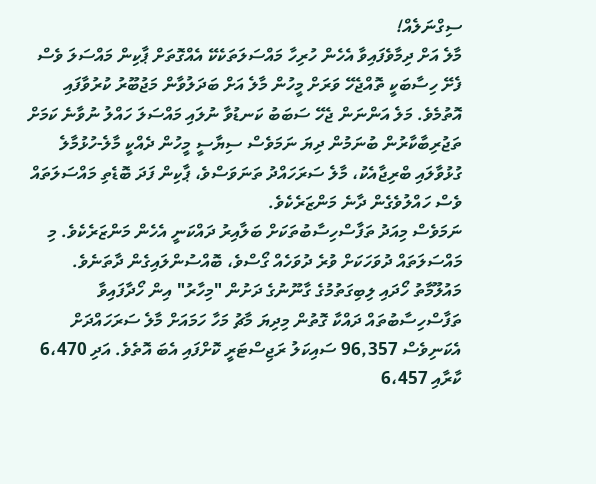ސިގްނަލެއް!
މާލެ އަށް ދިމާވެފައިވާ އެހެން ހުރިހާ މައްސަލަތަކެކޭ އެއްގޮތަށް ޕާކިން މައްސަލަ ވެސް ފެށޭ ހިސާބަކީ ތޮއްޖެހޭ ވަރަށް މީހުން މާލެ އަށް ބަދަލުވާން މަޖުބޫރު ކުރުވާފައި އޮތުމެވެ. މަލެ އަންނަން ޖެހޭ ސަބަބު ކަނޑުވާ ނުލައި މައްސަލަ ހައްލު ނުވާނެ ކަމަށް ތަޖުރިބާކާރުން ބުނަމުން ދިޔަ ނަމަވެސް ސިޔާސީ މީހުން ދެއްކީ މާލެ-ހުޅުމާލެ ގުޅުވާލައި ބްރިޖާއެކު، މާލެ ސަރަހައްދު ތަނަވަސްވެ، ޕާކިން ފަދަ ބޮޑެތި މައްސަލަތައް ވެސް ހައްލުވެގެން ދާނެ މަންޒަރެކެވެ.
ނަމަވެސް މިއަދު ތަފާސްހިސާބުތަކަށް ބަލާއިރު ދައްކަނީ އެހެން މަންޒަރެކެވެ. މި މައްސަލަތައް ދުވަހަކަށް ވުރެ ދުވަހެއް ގޯސްވެ، ބޮއްސުންލައިގެން ދާތަނެވެ.
މައުލޫމާތު ހޯދައި ލިބިގަތުމުގެ ގާނޫނުގެ ދަށުން "މިހާރު" އިން ހޯދާފައިވާ ތަފާސްހިސާބުތައް ދައްކާ ގޮތުން މިދިޔަ މާޗު މަހާ ހަމައަށް މާލެ ސަރަހައްދަށް އެކަނިވެސް 96,357 ސައިކަލު ރަޖިސްޓަރީ ކޮށްފައި އެބަ އޮތެވެ. އަދި 6،470 ކާރާއި 6،457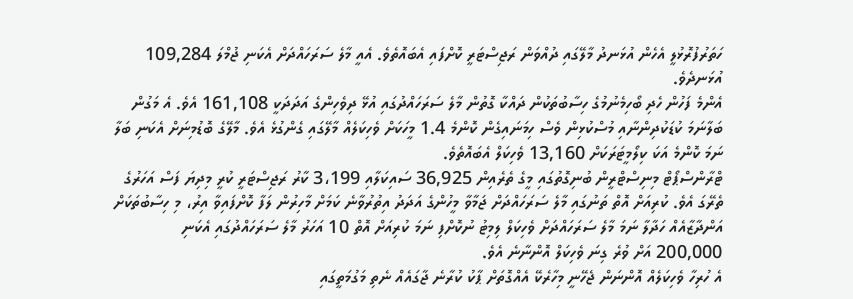ހަތަރުފުރޮޅުލީ އެހެން އުޅަނދު މާލޭގައި ދުއްވަން ރަޖިސްޓަރީ ކޮށްފައި އެބައޮތެވެ. އެއީ މާލެ ސަރަހައްދަށް އެކަނި ޖުމްލަ 109,284 އުޅަނދެވެ.
އެންމެ ފަހުން ހެދި ބޯހިމެނުމުގެ ހިސާބުތަކުން ދައްކާ ގޮތުން މާލެ ސަރަހައްދުގައި އުޅޭ ދިވެހިންގެ އަދަދަކީ 161,108 އެވެ. އެ މަގުން ބަލާނަމަ ކުޑަކުދިންނާއި މުސްކުޅިން ވެސް ހިމަނައިގެން ކޮންމެ 1.4 މީހަކަށް ވެހިކަލެއް މާލޭގައި ގެންގުޅެ އެވެ. މާލޭގެ ބޮޑުމިނަށް އެކަނި ބަލާ ނަމަ ކޮންމެ އަކަ ކިލޯމީޓަރަކަށް 13,160 ވެހިކަލް އެބައޮތެވެ.
ޓްރާންސްޕޯޓް މިނިސްޓްރީން ބުނިގޮތުގައި މީގެ ތެރެއިން 36,925 ސައިކަލާއި 3،199 ކާރު ރަޖިސްޓަރީ ކުރީ މިދިޔަ ފަސް އަހަރުގެ ތެރޭގަ އެވެ. ކުރިއަށް އޮތް ތަނުގައި މާލެ ސަރަހައްދަށް ޖަމާވާ މީހުންގެ އަދަދު އިތުރުވާނެ ކަމަށް މާހިރުން ލަފާ ކޮށްފައިވާ އިރު، މި ހިސާބުތަކަށް އަންދާޒާއެއް ހަދާލާ ނަމަ މާލެ ސަރަހައްދަށް ވެހިކަލް ލިމިޓު ނުކޮށްފި ނަމަ ކުރިއަށް އޮތް 10 އަހަރު މާލެ ސަރަހައްދުގައި އެކަނި 200,000 އަށް ވުރެ ގިނަ ވެހިކަލް އޮންނާނެ އެވެ.
އެ ހުރިހާ ވެހިކަލެއް އޮންނަން ޖެހޭނީ މިހާރެކޭ އެއްގޮތަށް ޕާކު ކުރާނެ ޖާގައެއް ނެތި މަގުމަތީގައި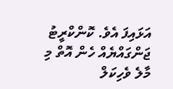އަޅައިފަ އެވެ. ކޮންކްރީޓު ޖަންގައްޔެއް ހެން އޮތް މި މާލެ ވެހިކަލް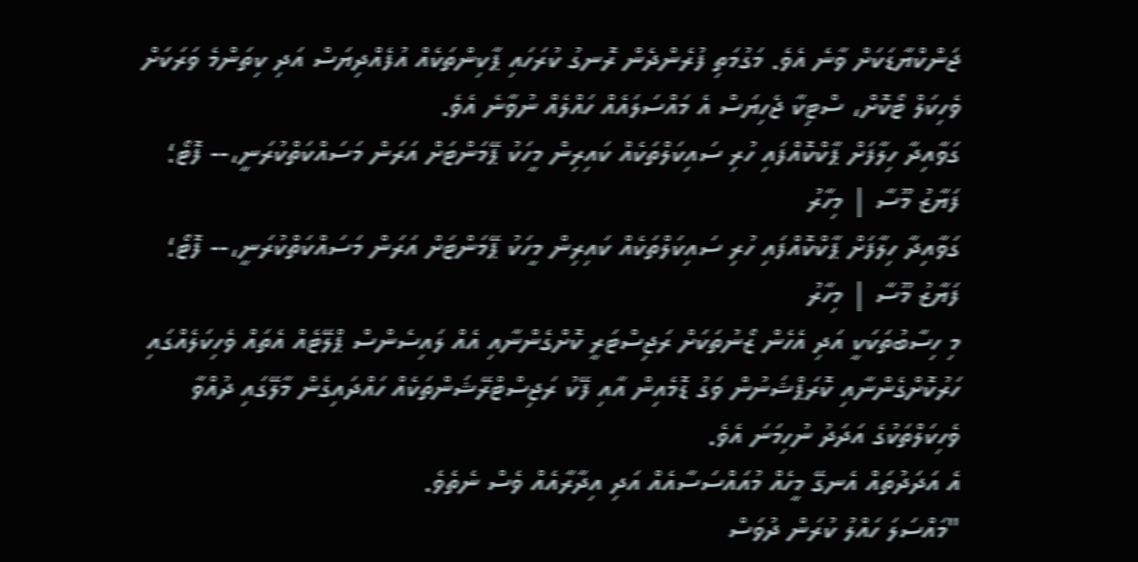ޖަންކްޔާޑަކަށް ވާނެ އެވެ. މަގުމަތި ފުރެންދެން ރޮނގު ކުރަހައި ޕާކިންތަކެއް އުފެއްދިޔަސް އަދި ކިތަންމެ ވަރަކަށް ވެހިކަލް ޓޯކޮށް، ސްޓިކާ ޖެހިޔަސް އެ މައްސަލައެއް ހައްލެއް ނުވާނެ އެވެ.
ގަވާއިދާ ހިލާފަށް ޕާކްކޮއްފައި ހުރި ސައިކަލްތަކެއް ކައިރިން މީހަކު ޕޭމަންޓަށް އަރަން މަސައްކަތްކުރަނީ،-- ފޮޓޯ؛ ފަޔާޒު މޫސާ | މިހާރު
ގަވާއިދާ ހިލާފަށް ޕާކްކޮއްފައި ހުރި ސައިކަލްތަކެއް ކައިރިން މީހަކު ޕޭމަންޓަށް އަރަން މަސައްކަތްކުރަނީ،-- ފޮޓޯ؛ ފަޔާޒު މޫސާ | މިހާރު
މި ހިސާބުތަކަކީ އަދި އެހެން ޒޯނުތަކަށް ރަޖިސްޓަރީ ކޮށްގެންނާއި އެއް ލައިސެންސް ޕްލޭޓެއް އެތައް ވެހިކަލެއްގައި ހަރުކޮށްގެންނާއި ކޮރަޕްޝަނުން ވަގު ޑޮމެއިން އާއި ފޭކު ރަޖިސްޓްރޭޝަންތަކެއް ހައްދައިގެން މާލޭގައި ދުއްވާ ވެހިކަލްތަކުގެ އަދަދު ނުހިމަނަ އެވެ.
އެ އަދަދުތައް އެނގޭ މީހެއް މުއައްސަސާއެއް އަދި އިދާރާއެއް ވެސް ނެތެވެ.
"މައްސަލަ ހައްލު ކުރަން ދުވަސް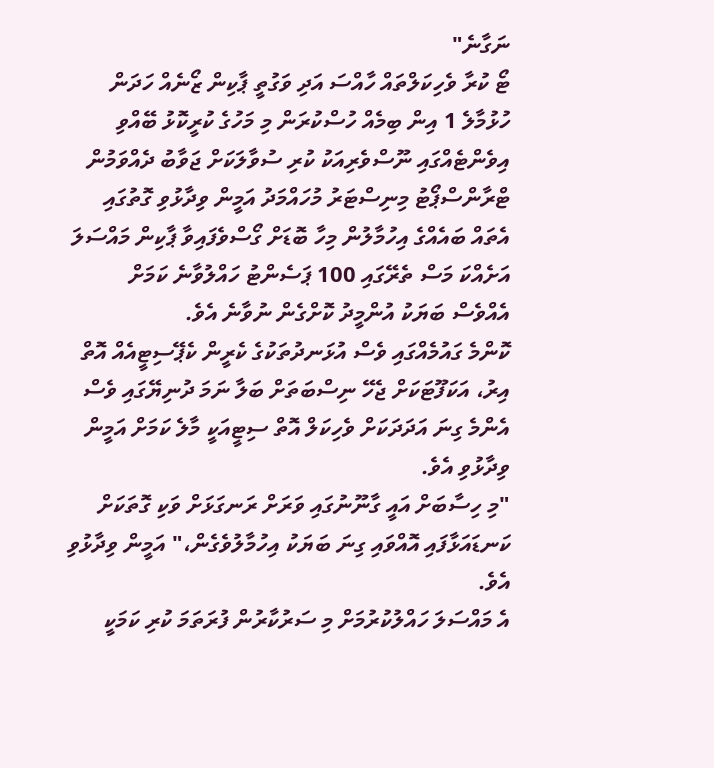ނަގާނެ"
ޓޯ ކުރާ ވެހިކަލްތައް ހާއްސަ އަދި ވަގުތީ ޕާކިން ޒޯނެއް ހަދަން ހުޅުމާލެ 1 އިން ބިމެއް ހުސްކުރަން މި މަހުގެ ކުރީކޮޅު ބޭއްވި އިވެންޓެއްގައި ނޫސްވެރިއަކު ކުރި ސުވާލަކަށް ޖަވާބު ދެއްވަމުން ޓްރާންސްޕޯޓު މިނިސްޓަރު މުހައްމަދު އަމީން ވިދާޅުވި ގޮތުގައި އެތައް ބައެއްގެ އިހުމާލުން މިހާ ބޮޑަށް ގޯސްވެފައިވާ ޕާކިން މައްސަލަ އަށެއްކަ މަސް ތެރޭގައި 100 ޕަސެންޓު ހައްލުވާނެ ކަމަށް އެއްވެސް ބަޔަކު އުންމީދު ކޮށްގެން ނުވާނެ އެވެ.
ކޮންމެ ގައުމެއްގައި ވެސް އުޅަނދުތަކުގެ ކެރީން ކެޕޭސިޓީއެއް އޮތް އިރު، އަކަފޫޓަކަށް ޖެހޭ ނިސްބަތަށް ބަލާ ނަމަ ދުނިޔޭގައި ވެސް އެންމެ ގިނަ އަދަދަކަށް ވެހިކަލް އޮތް ސިޓީއަކީ މާލެ ކަމަށް އަމީން ވިދާޅުވި އެވެ.
"މި ހިސާބަށް އައީ ގާނޫނުގައި ވަރަށް ރަނގަޅަށް ވަކި ގޮތަކަށް ކަނޑައަޅާފައި އޮއްވައި ގިނަ ބަޔަކު އިހުމާލުވެގެން،" އަމީން ވިދާޅުވި އެވެ.
އެ މައްސަލަ ހައްލުކުރުމަށް މި ސަރުކާރުން ފުރަތަމަ ކުރި ކަމަކީ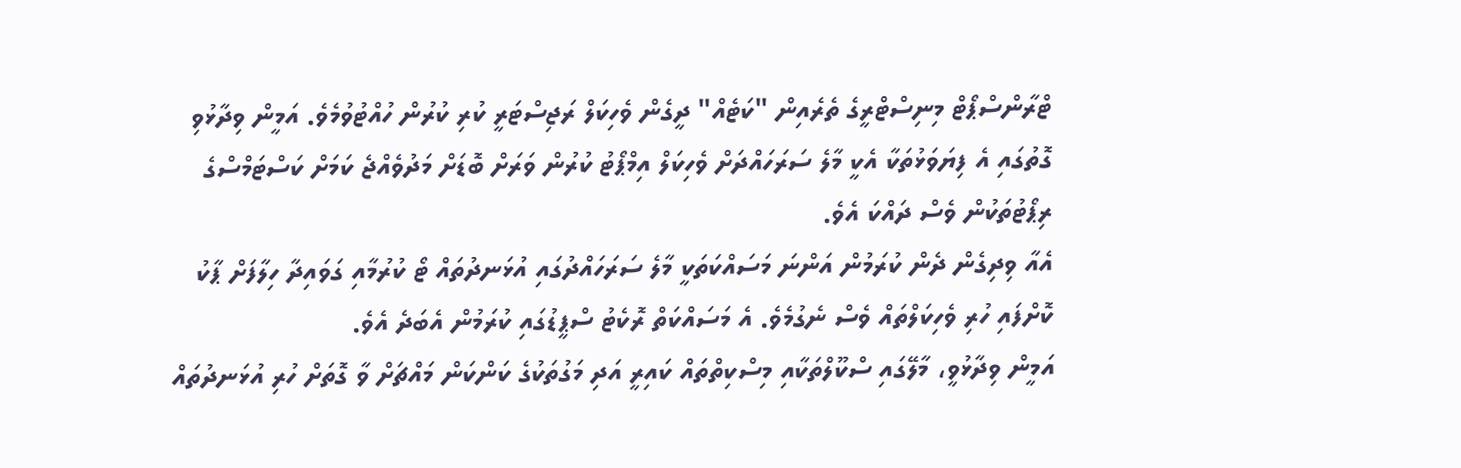ޓްރާންސްޕޯޓް މިނިސްޓްރީގެ ތެރެއިން "ކަޓެއް" ދީގެން ވެހިކަލް ރަޖިސްޓަރީ ކުރި ކުރުން ހުއްޓުވުމެވެ. އަމީން ވިދާޅުވި ގޮތުގައި އެ ފިޔަވަޅުތަކާ އެކީ މާލެ ސަރަހައްދަށް ވެހިކަލް އިމްޕޯޓު ކުރުން ވަރަށް ބޮޑަށް މަދުވެއްޖެ ކަމަށް ކަސްޓަމްސްގެ ރިޕޯޓުތަކުން ވެސް ދައްކަ އެވެ.
އެއާ ވިދިގެން ދެން ކުރަމުން އަންނަ މަސައްކަތަކީ މާލެ ސަރަހައްދުގައި އުޅަނދުތައް ޓޯ ކުރުމާއި ގަވައިދާ ހިލާފަށް ޕާކު ކޮށްފައި ހުރި ވެހިކަލްތައް ވެސް ނެގުމެވެ. އެ މަސައްކަތް ރޮކެޓު ސްޕީޑުގައި ކުރަމުން އެބަދެ އެވެ.
އަމީން ވިދާޅުވީ، މާލޭގައި ސްކޫލްތަކާއި މިސްކިތްތައް ކައިރީ އަދި މަގުތަކުގެ ކަންކަން މައްޗަށް ވާ ގޮތަށް ހުރި އުޅަނދުތައް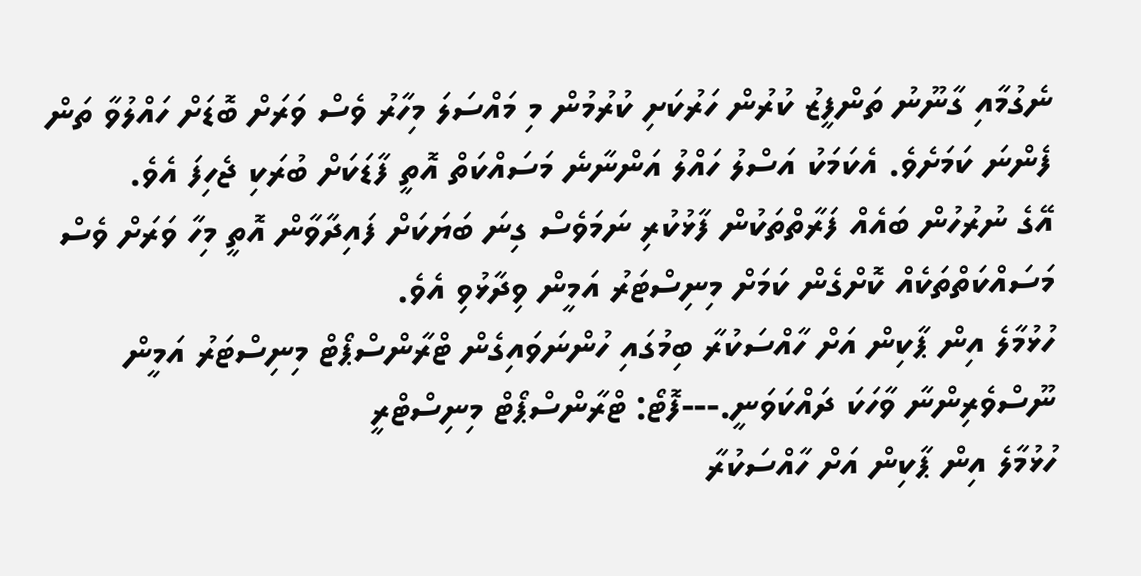ނެގުމާއި ގާނޫނު ތަންފީޒު ކުރުން ހަރުކަށި ކުރުމުން މި މައްސަލަ މިހާރު ވެސް ވަރަށް ބޮޑަށް ހައްލުވާ ތަން ފެންނަ ކަމަށެވެ. އެކަމަކު އަސްލު ހައްލު އަންނާނެ މަސައްކަތް އޮތީ ފާޑަކަށް ބުރަކި ޖެހިފަ އެވެ.
އޭގެ ނުރުހުން ބައެއް ފަރާތްތަކުން ފާޅުކުރި ނަމަވެސް ގިނަ ބަޔަކަށް ފައިދާވާން އޮތީ މިހާ ވަރަށް ވެސް މަސައްކަތްތަކެއް ކޮށްގެން ކަމަށް މިނިސްޓަރު އަމީން ވިދާޅުވި އެވެ.
ހުޅުމާލެ އިން ޕާކިން އަށް ހާއްސަކުރާ ބިމުގައި ހުންނަވައިގެން ޓްރާންސްޕޯޓް މިނިސްޓަރު އަމީން ނޫސްވެރިންނާ ވާހަކަ ދައްކަވަނީ.---ފޮޓޯ: ޓްރާންސްޕޯޓް މިނިސްޓްރީ
ހުޅުމާލެ އިން ޕާކިން އަށް ހާއްސަކުރާ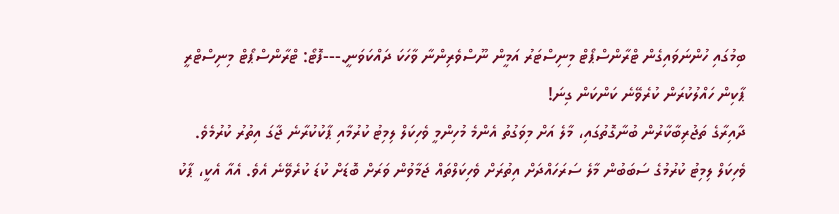ބިމުގައި ހުންނަވައިގެން ޓްރާންސްޕޯޓް މިނިސްޓަރު އަމީން ނޫސްވެރިންނާ ވާހަކަ ދައްކަވަނީ.---ފޮޓޯ: ޓްރާންސްޕޯޓް މިނިސްޓްރީ
ޕާކިން ހައްލުކުރަން ކުރެވޭނެ ކަންކަން ގިނަ!
ދާއިރާގެ ތަޖުރިބާކާރުން ބުނާގޮތުގައި، މާލެ އަށް މިވަގުތު އެންމެ މުހިންމީ ވެހިކަލް ލިމިޓު ކުރުމާއި ޕާކުކުރާނެ ޖާގަ އިތުރު ކުރުމެވެ. ވެހިކަލް ލިމިޓު ކުރުމުގެ ސަބަބުން މާލެ ސަރަހައްދަށް އިތުރަށް ވެހިކަލްތައް ޖަމާވުން ވަރަށް ބޮޑަށް ކުޑަ ކުރެވޭނެ އެވެ. އެއާ އެކީ، ޕާކު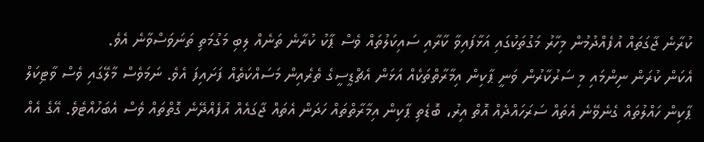ކުރާނެ ޖާގަތައް އުފެއްދުމުން މިހާރު މަގުތަކުގައި އަޅާފައިވާ ކާރާއި ސައިކަލުތައް ވެސް ޕާކު ކުރާނެ ތަނެއް ލިބި މަގުމަތި ތަނަވަސްވާނެ އެވެ.
އެކަން ކުރަން ނިންމައި މި ސަރުކާރުން ވަނީ ޕާކިން އިމާރާތްތަކެއް އަޅަން އެޗްޑީސީގެ ތެރެއިން މަސައްކަތެއް ފަށައިފަ އެވެ. ނަމަވެސް މާލޭގައި ވެސް ވާޓިކަލް ޕާކިން ހައްލުތައް ގެނެވޭނެ އެތައް ސަރަހައްދެއް އޮތް އިރު، ބޮޑެތި ޕާކިން އިމާރާތްތައް ހަދަން އެތައް ޖާގައެއް އުފެއްދޭނެ ގޮތްތައް ވެސް އެބަހުއްޓެވެ. އޭގެ އެއް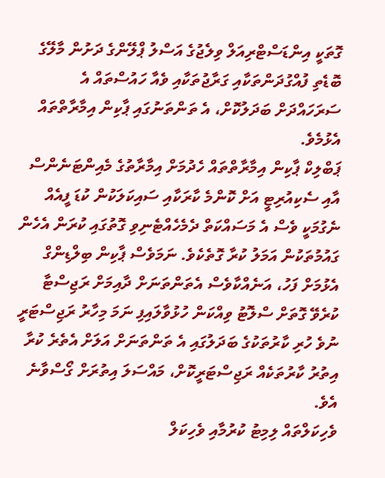ގޮތަކީ އިންޑަސްޓްރިއަލް ވިލެޖުގެ އަސްލު ޕްލޭންގެ ދަށުން މާލޭގެ ބޮޑެތި ފުއްގުދަންތަކާއި ގަރާޖުތަކާއި ވެއާ ހައުސްތައް އެ ސަރަހައްދަށް ބަދަލުކޮށް، އެ ތަންތަނުގައި ޕާކިން އިމާރާތްތައް އެޅުމެވެ.
ޕަބްލިކް ޕާކިން އިމާރާތްތައް ހެދުމަށް އިމާރާތުގެ މެއިންޓަނެންސް އާއި ސެކިއުރިޓީ އަށް ކޮންމެ ކާރަކާއި ސައިކަލަކުން ކުޑަ ފީއެއް ނެގުމަކީ ވެސް އެ މަސައްކަތް ދެމެހެއްޓެނިވި ގޮތުގައި ކުރަން އެހެން ގައުމުތަކުން އަމަލު ކުރާ ގޮތެކެވެ. ނަމަވެސް ޕާކިން ބިލްޑިންގް އެޅުމަށް ފަހު، އަނެއްކާވެސް އެތަންތަނަށް ދާއިމަށް ރަޖިސްޓާ ކުރެވޭ ގޮތަށް ސްލޮޓު ވިއްކަން ހުޅުވާލައިފި ނަމަ މިހާރު ރަޖިސްޓަރީ ނުވެ ހުރި ކާރުތަކުގެ ބަދަލުގައި އެ ތަންތަނަށް އަލަށް އެތެރެ ކުރާ އިތުރު ކާރުތަކެއް ރަޖިސްޓަރީކޮށް، މައްސަލަ އިތުރަށް ގޯސްވާނެ އެވެ.
ވެހިކަލްތައް ލިމިޓު ކުރުމާއި ވެހިކަލް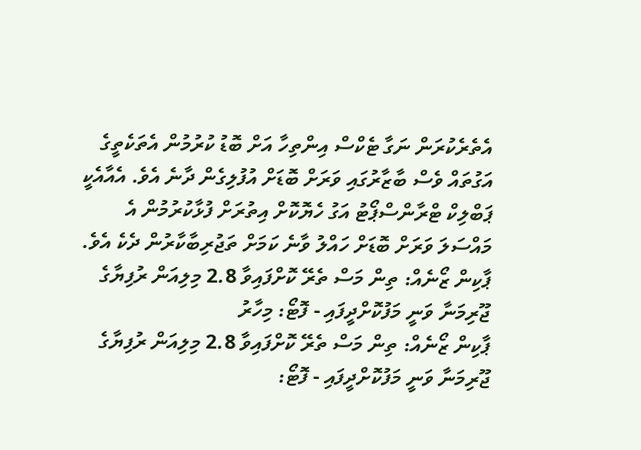އެތެރެކުރަން ނަގާ ޓެކްސް އިންތިހާ އަށް ބޮޑު ކުރުމުން އެތަކެތީގެ އަގުތައް ވެސް ބާޒާރުގައި ވަރަށް ބޮޑަށް އުފުލިގެން ދާނެ އެވެ. އެއާއެކީ ޕަބްލިކް ޓްރާންސްޕޯޓު އަގު ހެޔޮކޮށް އިތުރަށް ފުޅާކުރުމުން އެ މައްސަލަ ވަރަށް ބޮޑަށް ހައްލު ވާނެ ކަމަށް ތަޖުރިބާކާރުން ދެކެ އެވެ.
ޕާކިން ޒޯނެއް: ތިން މަސް ތެރޭ ކޮށްފައިވާ 2.8 މިލިއަން ރުފިޔާގެ ޖޫރިމަނާ ވަނީ މަފުކޮށްދީފައި - ފޮޓޯ: މިހާރު
ޕާކިން ޒޯނެއް: ތިން މަސް ތެރޭ ކޮށްފައިވާ 2.8 މިލިއަން ރުފިޔާގެ ޖޫރިމަނާ ވަނީ މަފުކޮށްދީފައި - ފޮޓޯ: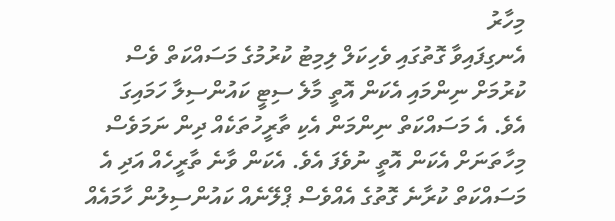މިހާރު
އެނގިފައިވާ ގޮތުގައި ވެހިކަލް ލިމިޓު ކުރުމުގެ މަސައްކަތް ވެސް ކުރުމަށް ނިންމައި އެކަން އޮތީ މާލެ ސިޓީ ކައުންސިލާ ހަމައިގަ އެވެ. އެ މަސައްކަތް ނިންމަން އެކި ތާރީހުތަކެއް ދިން ނަމަވެސް މިހާތަނަށް އެކަން އޮތީ ނުވެފަ އެވެ. އެކަން ވާނެ ތާރީހެއް އަދި އެ މަސައްކަތް ކުރާނެ ގޮތުގެ އެއްވެސް ޕްލޭނެއް ކައުންސިލުން ހާމައެއް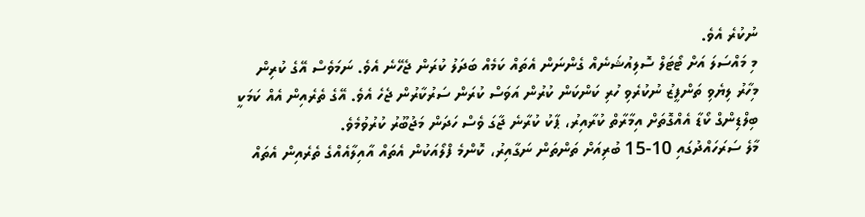ނުކުރެ އެވެ.
މި މައްސަލަ އަށް ޓޯޓަލް ސޮލިއުޝަނެއް ގެންނަން އެތައް ކަމެއް ބަދަލު ކުރަން ޖެހޭނެ އެވެ. ނަމަވެސް އޭގެ ކުރިން މިހާރު ލިޔެވި ތަންފީޒު ނުކުރެވި ހުރި ކަންކަން ކުރުން އަވަސް ކުރަން ސަރުކާރުން ޖެހެ އެވެ. އޭގެ ތެރެއިން އެއް ކަމަކީ ބިލްޑިންގް ކޯޑާ އެއްގޮތަށް އިމާރާތް ކުރާއިރު، ޕާކު ކުރާނެ ޖާގަ ވެސް ހަދަން މަޖުބޫރު ކުރުވުމެވެ.
މާލެ ސަރަހައްދުގައި 10-15 ބުރިއަށް ތަންތަން ނަގާއިރު، ކޮންމެ ފްލޯއަކުން އެތައް އާއިލާއެއްގެ ތެރެއިން އެތައް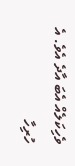ވެހިކަލެއް އެބަ އާދެ އެވެ. އެ ހުރިހާ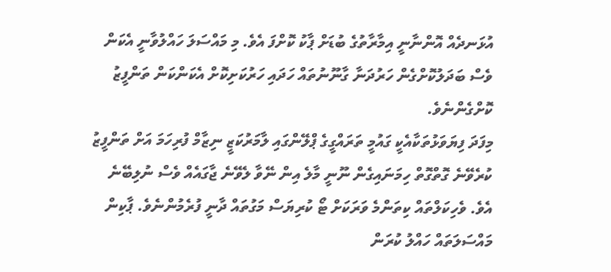އުޅަނދެއް އޮންނާނީ އިމާރާތުގެ ބުޑަށް ޕާކު ކޮށްފަ އެވެ. މި މައްސަލަ ހައްލުވާނީ އެކަން ވެސް ބަދަލުކޮށްގެން ހަރުދަނާ ގާނޫނުތައް ހަދައި ހަރުކަށިކޮށް އެކަންކަން ތަންފީޒު ކޮށްގެންނެވެ.
މިފަދަ ފިޔަވަޅުތަކާއެކީ ގައުމީ ތަރައްގީގެ ޕްލޭންގައި ލާމަރުކަޒީ ނިޒާމް ފުރިހަމަ އަށް ތަންފީޒު ކުރެވޭނެ ގޮތްގޮތް ހިމަނައިގެން ނޫނީ މާލެ އިން ނޭވާ ލެވޭނެ ޖާގައެއް ވެސް ނުލިބޭނެ އެވެ. ވެހިކަލްތައް ކިތަންމެ ވަރަކަށް ޓޯ ކުރިޔަސް މަގުތައް ދާނީ ފުރެމުންނެވެ. ޕާކިން މައްސަލަތައް ހައްލު ކުރަން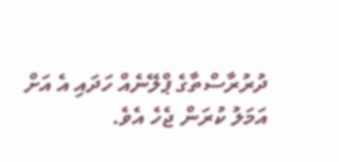ދުރުރާސްތާގެ ޕްލޭނެއް ހަދައި އެ އަށް އަމަލު ކުރަން ޖެހެ އެވެ.